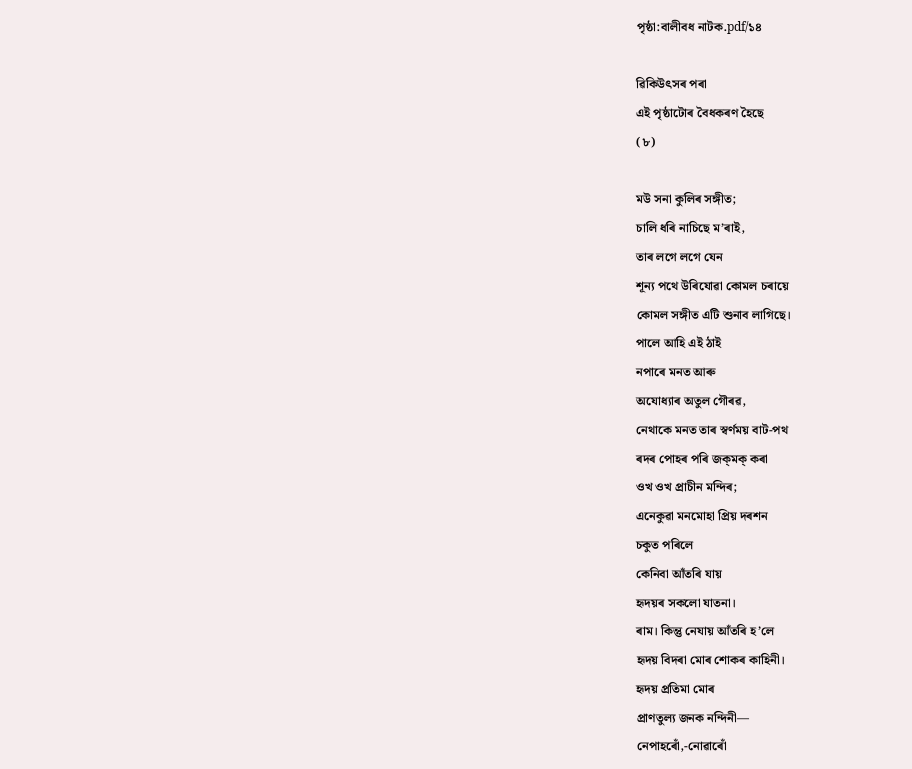পৃষ্ঠা:বালীবধ নাটক.pdf/১৪

ৱিকিউৎসৰ পৰা
এই পৃষ্ঠাটোৰ বৈধকৰণ হৈছে
(৮)

মউ সনা কুলিৰ সঙ্গীত;
চালি ধৰি নাচিছে ম’ৰাই,
তাৰ লগে লগে যেন
শূন্য পথে উৰিযোৱা কোমল চৰায়ে
কোমল সঙ্গীত এটি শুনাব লাগিছে।
পালে আহি এই ঠাই
নপাৰে মনত আৰু
অযোধ্যাৰ অতুল গৌৰৱ,
নেথাকে মনত তাৰ স্বৰ্ণময় বাট-পথ
ৰদৰ পোহৰ পৰি জক্‌মক্‌ কৰা
ওখ ওখ প্ৰাচীন মন্দিৰ;
এনেকুৱা মনমোহা প্ৰিয় দৰশন
চকুত পৰিলে
কেনিবা আঁতৰি যায়
হৃদয়ৰ সকলো যাতনা।
ৰাম। কিন্তু নেযায় আঁতৰি হ’লে
হৃদয় বিদৰা মোৰ শোকৰ কাহিনী।
হৃদয় প্ৰতিমা মোৰ
প্ৰাণতুল্য জনক নন্দিনী—
নেপাহৰোঁ,-নোৱাৰোঁ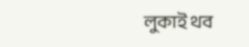লুকাই থব